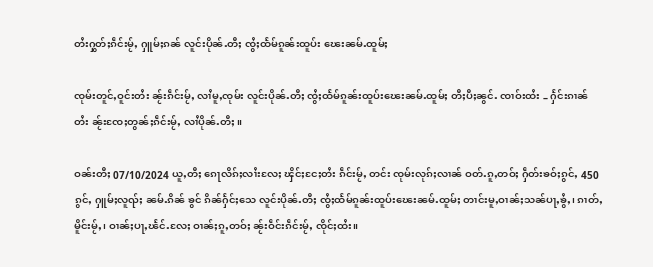တႆးႁွတ်ႈၵဵင်းမႂ်ႇ ႁူမ်ႈၵၼ် လူင်းပိုၼ်ႉတီႈ ၸွႆႈထႅမ်ၵူၼ်းထူပ်း ၽေးၼမ်ႉထူမ်ႈ

ၸုမ်းတူင်ႇဝူင်းတႆး ၼႂ်းၵဵင်းမႂ်ႇ လၢႆမူႇၸုမ်း လူင်းပိုၼ်ႉတီႈ ၸွႆႈထႅမ်ၵူၼ်းထူပ်းၽေးၼမ်ႉထူမ်ႈ တီႈပီႈၼွင်ႉ ၸၢဝ်းထႆး – ႁႅင်းၵၢၼ်တႆး ၼႂ်းၸႄႈတွၼ်ႈၵဵင်းမႂ်ႇ လၢႆပိုၼ်ႉတီႈ။

ဝၼ်းတီႈ 07/10/2024 ယူႇတီႈ ၵေႃလိၵ်ႈလၢႆးလႄႈ ၾိင်ႈငႄႈတႆး ၵဵင်းမႂ်ႇ တင်း ၸုမ်းလုၵ်ႈလၢၼ် ဝတ်ႉၵူႇတဝ်ႈ ႁဵတ်းၶဝ်ႈၵွင်ႇ 450 ၵွင်ႇ ႁူမ်ႈလူၺ်ႈ ၼမ်ႉၵိၼ် ၶွင် ၵိၼ်ႁႅင်ႈသေ လူင်းပိုၼ်ႉတီႈ ၸွႆႈထႅမ်ၵူၼ်းထူပ်းၽေးၼမ်ႉထူမ်ႈ တၢင်းမူႇဝၢၼ်ႈသၼ်ပႃႇၶွႆႇ၊ ၵၢတ်ႇမိူင်းမႂ်ႇ၊ ဝၢၼ်ႈပႃႇၽႅင်ႉလႄႈ ဝၢၼ်ႈၵူႇတဝ်ႈ ၼႂ်းဝဵင်းၵဵင်းမႂ်ႇ ၸိုင်ႈထႆး။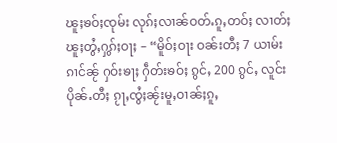ၽူႈၶဝ်ႈၸုမ်း လုၵ်ႈလၢၼ်ဝတ်ႉၵူႇတဝ်ႈ လၢတ်ႈၽူႈတွႆႇႁွၵ်ႈဝႃႈ – “မိူဝ်ႈဝႃး ဝၼ်းတီႈ 7 ယၢမ်းၵၢင်ၼႂ် ႁဝ်းၶႃႈ ႁဵတ်းၶဝ်ႈ ၵွင်ႇ 200 ၵွင်ႇ လူင်းပိုၼ်ႉတီႈ ၵႂႃႇၸွႆႈၼႂ်းမူႇဝၢၼ်ႈၵူႇ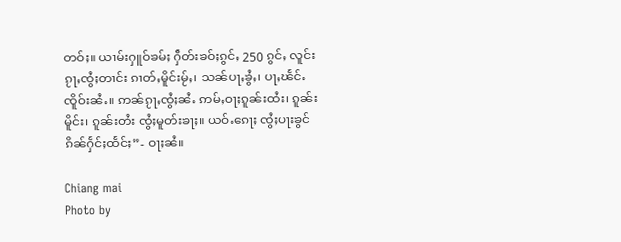တဝ်ႈ။ ယၢမ်းႁူဝ်ၶမ်ႈ ႁဵတ်းၶဝ်ႈၵွင်ႇ 250 ၵွင်ႇ လူင်းၵႂႃႇၸွႆႈတၢင်း ၵၢတ်ႇမိူင်းမႂ်ႇ၊ သၼ်ပႃႇၶွႆႇ၊ ပႃႇၽႅင်ႉ ၸိူဝ်းၼႆႉ။ ဢၼ်ၵႂႃႇၸွႆႈၼႆႉ ဢမ်ႇဝႃႈၵူၼ်းထႆး၊ ၵူၼ်းမိူင်း၊ ၵူၼ်းတႆး ၸွႆႈမူတ်းၶႃႈ။ ယဝ်ႉၵေႃႈ ၸွႆႈပႃးၶွင်ၵိၼ်ႁႅင်ႈထႅင်ႈ”- ဝႃႈၼႆ။

Chiang mai
Photo by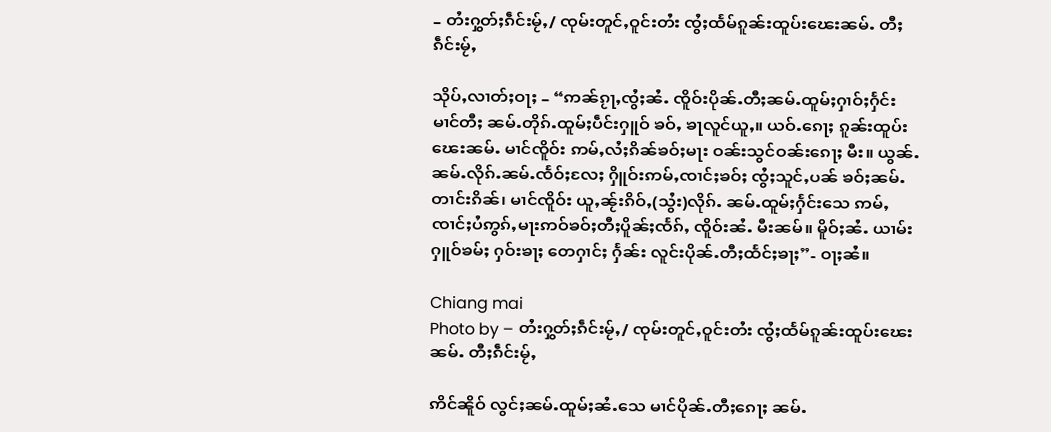– တႆးႁွတ်ႈၵဵင်းမႂ်ႇ/ ၸုမ်းတူင်ႇဝူင်းတႆး ၸွႆႈထႅမ်ၵူၼ်းထူပ်းၽေးၼမ်ႉ တီႈၵဵင်းမႂ်ႇ

သိုပ်ႇလၢတ်ႈဝႃႈ – “ဢၼ်ၵႂႃႇၸွႆႈၼႆႉ ၸိူဝ်းပိုၼ်ႉတီႈၼမ်ႉထူမ်ႈႁၢဝ်ႈႁႅင်း မၢင်တီႈ ၼမ်ႉတိုၵ်ႉထူမ်ႈပဵင်းႁူဝ် ၶဝ်ႇ ၶႃလူင်ယူႇ။ ယဝ်ႉၵေႃႈ ၵူၼ်းထူပ်းၽေးၼမ်ႉ မၢင်ၸိူဝ်း ဢမ်ႇလႆႈၵိၼ်ၶဝ်ႈမႃး ဝၼ်းသွင်ဝၼ်းၵေႃႈ မီး။ ယွၼ်ႉၼမ်ႉလိုၵ်ႉၼမ်ႉၸႅဝ်ႈလႄႈ ႁိူဝ်းဢမ်ႇၸၢင်ႈၶဝ်ႈ ၸွႆႈသူင်ႇပၼ် ၶဝ်ႈၼမ်ႉတၢင်းၵိၼ်၊ မၢင်ၸိူဝ်း ယူႇၼႂ်းၵိဝ်ႇ(သွႆး)လိုၵ်ႉ ၼမ်ႉထူမ်ႈႁႅင်းသေ ဢမ်ႇၸၢင်ႈပႆဢွၵ်ႇမႃးဢဝ်ၶဝ်ႈတီႈပိူၼ်ႈၸႅၵ်ႇ ၸိူဝ်းၼႆႉ မီးၼမ်။ မိူဝ်ႈၼႆႉ ယၢမ်းႁူဝ်ၶမ်ႈ ႁဝ်းၶႃႈ တေႁၢင်ႈ ႁႅၼ်း လူင်းပိုၼ်ႉတီႈထႅင်ႈၶႃႈ”- ဝႃႈၼႆ။

Chiang mai
Photo by – တႆးႁွတ်ႈၵဵင်းမႂ်ႇ/ ၸုမ်းတူင်ႇဝူင်းတႆး ၸွႆႈထႅမ်ၵူၼ်းထူပ်းၽေးၼမ်ႉ တီႈၵဵင်းမႂ်ႇ

ဢိင်ၼိူဝ် လွင်ႈၼမ်ႉထူမ်ႈၼႆႉသေ မၢင်ပိုၼ်ႉတီႈၵေႃႈ ၼမ်ႉ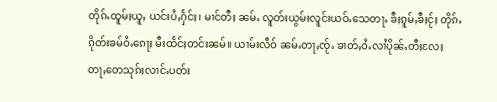တိုၵ်ႉထူမ်ႈယူႇ ယင်းပႆႇႁႅင်ႈ၊ မၢင်တီႈ ၼမ်ႉ လူတ်းယွမ်းလူင်းယဝ်ႉသေတႃႉ ၶီႈၵူမ်ႇၶီႈငႂ်ႈ တိုၵ်ႉၵိုတ်းၶမ်ဝႆႉၵေႃႈ မီးထႅင်ႈတင်းၼမ်။ ယၢမ်းလဵဝ် ၼမ်ႉတႃႇၸႂ်ႉ ၶၢတ်ႇဝႆႉလၢႆပိုၼ်ႉတီႈလႄႈ တႃႇတေသုၵ်ႈလၢင်ႉပတ်း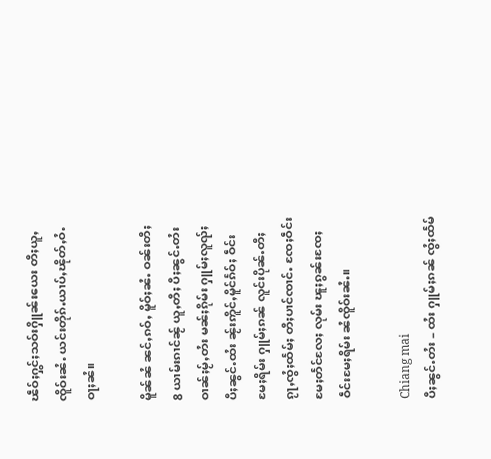ၽဵဝ်ႈႁွင်ႈသဝ်းႁိူၼ်းယေး တီႈယူႇၸိူဝ်းၼႆႉ ယင်းတိုၵ်ႉယၢပ်ႇၽိုတ်ႇဝႆႉ ဝႃႈၼႆ။

မိူၼ်ၼႆ ၼင်ႇၵဝ်ႇ မိူဝ်ႈၼႆႉ ဝၼ်းတီႈ 8 ယၢမ်းၵၢင်ၼႂ် ယူႇတီႈ ပီႈၼွင်ႉတႆး ဝၢၼ်ႈမႂ်ႇတႆး မၼ်ႈၵိုမ်း ႁူမ်ႈလူၺ်ႈ ပီႈၼွင်ႉထႆး ၼႂ်းဢိူင်ႇမိူင်ၵႅဝ်ႈ ဝဵင်းမႄႈရိမ်း ႁူမ်ႈၵၼ် လူင်းပိုၼ်ႉတီႈ ၵႂႃႇၸွႆႈထႅမ်ႈ တီႈပၢင်ၸၢင်ႉ ၸႄႈဝဵင်းမႄႈတႅင်လႄႈ လုမ်း ၽူႈၵွၼ်းၸႄႈဝဵင်းမႄႈရိမ်း ၼႆၸိူဝ်းၼႆႉ။

Chiang mai
ပီႈၼွင်ႉတႆး – ထႆး ႁူမ်ႈၵၼ် ၸွႆႈထႅမ်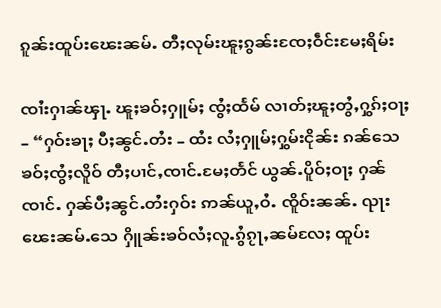ၵူၼ်းထူပ်းၽေးၼမ်ႉ တီႈလုမ်းၽူႈၵွၼ်းၸႄႈဝဵင်းမႄႈရိမ်း

ၸၢႆးႁၢၼ်ၾႃႉ ၽူႈၶဝ်ႈႁူမ်ႈ ၸွႆႈထႅမ် လၢတ်ႈၽူႈတွႆႇႁွၵ်ႈဝႃႈ – “ႁဝ်းၶႃႈ ပီႈၼွင်ႉတႆး – ထႆး လႆႈႁူမ်ႈႁွမ်းငိုၼ်း ၵၼ်သေ ၶဝ်ႈၸွႆႈလိူဝ် တီႈပၢင်ႇၸၢင်ႉမႄႈတႅင် ယွၼ်ႉပိူဝ်ႈဝႃႈ ႁၼ်ၸၢင်ႉ ႁၼ်ပီႈၼွင်ႉတႆးႁဝ်း ဢၼ်ယူႇဝႆႉ ၸိူဝ်းၼၼ်ႉ ၺႃး ၽေးၼမ်ႉသေ ႁိူၼ်းၶဝ်လႆႈလူႉၵွႆၵႂႃႇၼမ်လႄႈ ထူပ်း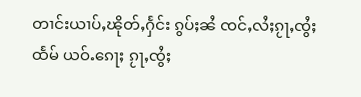တၢင်းယၢပ်ႇၽိုတ်ႇႁႅင်း ၵွပ်ႈၼႆ ၸင်ႇလႆႈၵႂႃႇၸွႆႈထႅမ် ယဝ်ႉၵေႃႈ ၵႂႃႇၸွႆႈ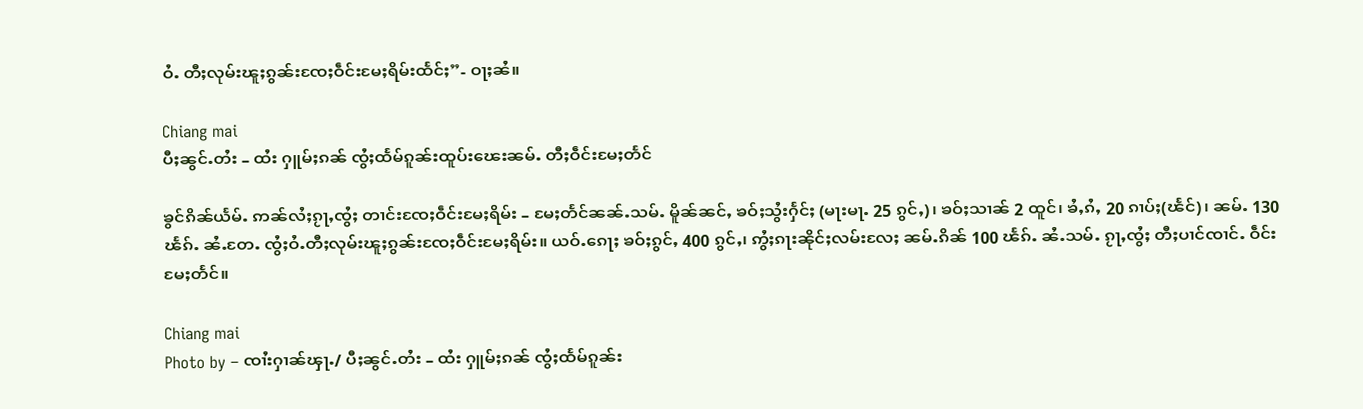ဝႆႉ တီႈလုမ်းၽူႈၵွၼ်းၸႄႈဝဵင်းမႄႈရိမ်းထႅင်ႈ”- ဝႃႈၼႆ။

Chiang mai
ပီႈၼွင်ႉတႆး – ထႆး ႁူမ်ႈၵၼ် ၸွႆႈထႅမ်ၵူၼ်းထူပ်းၽေးၼမ်ႉ တီႈဝဵင်းမႄႈတႅင်

ၶွင်ၵိၼ်ယႅမ်ႉ ဢၼ်လႆႈၵႂႃႇၸွႆႈ တၢင်းၸႄႈဝဵင်းမႄႈရိမ်း – မႄႈတႅင်ၼၼ်ႉသမ်ႉ မိူၼ်ၼင်ႇ ၶဝ်ႈသွႆးႁႅင်ႈ (မႃးမႃႉ 25 ၵွင်ႇ)၊ ၶဝ်ႈသၢၼ် 2 ထူင်၊ ၶႆႇၵႆႇ 20 ၵၢပ်ႈ(ၽႅင်)၊ ၼမ်ႉ 130 ၽႅၵ်ႉ ၼႆႉတႄႉ ၸွႆႈဝႆႉတီႈလုမ်းၽူႈၵွၼ်းၸႄႈဝဵင်းမႄႈရိမ်း။ ယဝ်ႉၵေႃႈ ၶဝ်ႈၵွင်ႇ 400 ၵွင်ႇ၊ ဢွႆႈၵႃးၼိုင်ႈလမ်းလႄႈ ၼမ်ႉၵိၼ် 100 ၽႅၵ်ႉ ၼႆႉသမ်ႉ ၵႂႃႇၸွႆႈ တီႈပၢင်ၸၢင်ႉ ဝဵင်းမႄႈတႅင်။

Chiang mai
Photo by – ၸၢႆးႁၢၼ်ၾႃႉ/ ပီႈၼွင်ႉတႆး – ထႆး ႁူမ်ႈၵၼ် ၸွႆႈထႅမ်ၵူၼ်း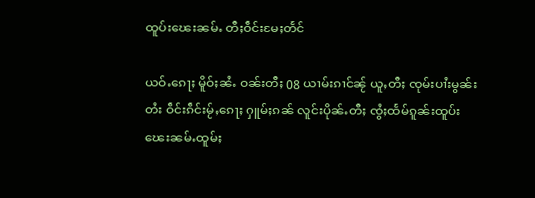ထူပ်းၽေးၼမ်ႉ တီႈဝဵင်းမႄႈတႅင်

ယဝ်ႉၵေႃႈ မိူဝ်ႈၼႆႉ ဝၼ်းတီႈ 08 ယၢမ်းၵၢင်ၼႂ် ယူႇတီႈ ၸုမ်းပၢႆးမွၼ်းတႆး ဝဵင်းၵဵင်းမႂ်ႇၵေႃႈ ႁူမ်ႈၵၼ် လူင်းပိုၼ်ႉတီႈ ၸွႆႈထႅမ်ၵူၼ်းထူပ်းၽေးၼမ်ႉထူမ်ႈ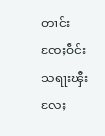တၢင်းၸႄႈဝဵင်းသရႃးၾီးလႄႈ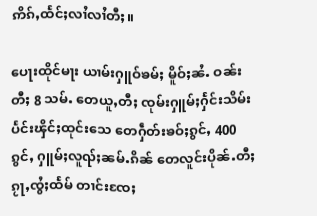ဢိၵ်ႇထႅင်ႈလၢႆလၢႆတီႈ။

ပေႃးထိုင်မႃး ယၢမ်းႁူဝ်ၶမ်ႈ မိူဝ်ႈၼႆႉ ဝၼ်းတီႈ 8 သမ်ႉ တေယူႇတီႈ ၸုမ်းႁူမ်ႈႁႅင်းသိမ်းပႅင်းၾိင်ႈထုင်းသေ တေႁဵတ်းၶဝ်ႈၵွင်ႇ 400 ၵွင်ႇ ႁူမ်ႈလူၺ်ႈၼမ်ႉၵိၼ် တေလူင်းပိုၼ်ႉတီႈ ၵႂႃႇၸွႆႈထႅမ် တၢင်းၸႄႈ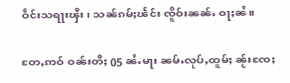ဝဵင်းသရႃးၾီး၊ သၼ်ၵမ်ႈၽႅင်း ၸိူဝ်းၼၼ်ႉ ဝႃႈၼႆ။

တႄႇဢဝ် ဝၼ်းတီႈ 05 ၼႆႉမႃး ၼမ်ႉလုပ်ႇထူမ်ႈ ၼႂ်းၸႄႈ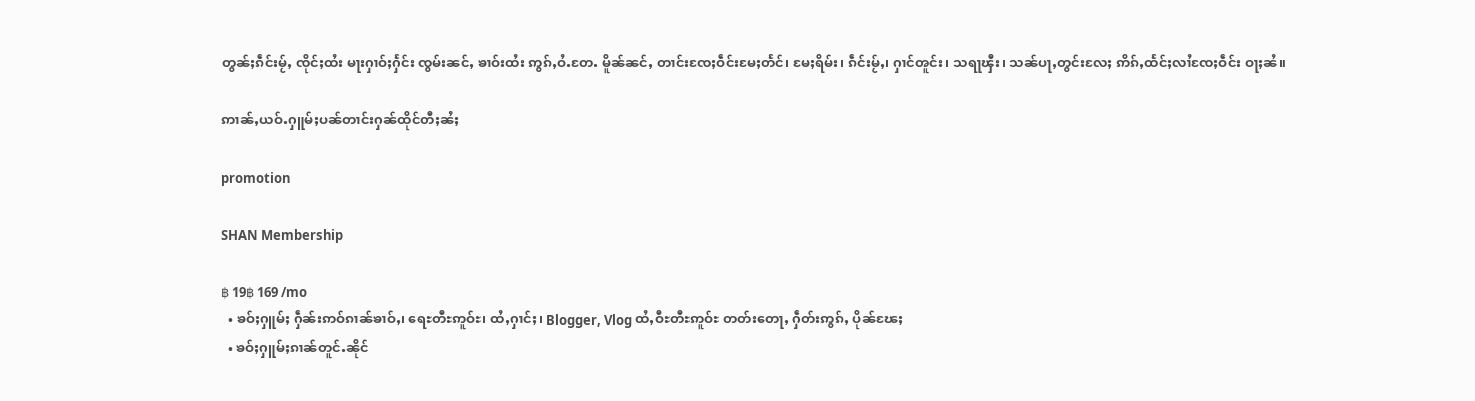တွၼ်ႈၵဵင်းမႂ်ႇ ၸိုင်ႈထႆး မႃးႁၢဝ်ႈႁႅင်း ၸွမ်းၼင်ႇ ၶၢဝ်းထႆး ဢွၵ်ႇဝႆႉတႄႉ မိူၼ်ၼင်ႇ တၢင်းၸႄႈဝဵင်းမႄႈတႅင်၊ မႄႈရိမ်း၊ ၵဵင်းမႂ်ႇ၊ ႁၢင်ၻူင်း၊ သရႃၾီး၊ သၼ်ပႃႇတွင်းလႄႈ ဢိၵ်ႇထႅင်ႈလၢႆၸႄႈဝဵင်း ဝႃႈၼႆ။

ဢၢၼ်ႇယဝ်ႉႁူမ်ႈပၼ်တၢင်းႁၼ်ထိုင်တီႈၼႆႈ

promotion

SHAN Membership

฿ 19฿ 169 /mo
  • ၶဝ်ႈႁူမ်ႈ ႁဵၼ်းဢဝ်ၵၢၼ်ၶၢဝ်ႇ၊ ရေႊတီႊဢူဝ်ႊ၊ ထႆႇႁၢင်ႈ၊ Blogger, Vlog ထႆႇဝီႊတီႊဢူဝ်ႊ တတ်းတေႃႇ ႁဵတ်းဢွၵ်ႇ ပိုၼ်ၽႄႈ
  • ၶဝ်ႈႁူမ်ႈၵၢၼ်တူင်ႉၼိုင်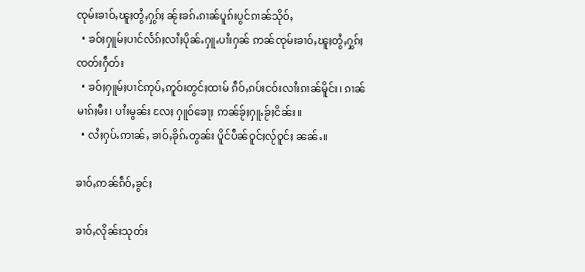ၸုမ်းၶၢဝ်ႇၽူႈတွႆႇႁွၵ်ႈ ၼႂ်းၶၵ်ႉၵၢၼ်ပူၵ်းပွင်ၵၢၼ်သိုဝ်ႇ
  • ၶဝ်ႈႁူမ်ႈပၢင်လႅၵ်ႈလၢႆႈပိုၼ်ႉႁူႉပၢႆးႁၼ် ဢၼ်ၸုမ်းၶၢဝ်ႇၽူႈတွႆႇႁွၵ်ႈၸတ်းႁဵတ်း
  • ၶဝ်ႈႁူမ်ႈပၢင်ဢုပ်ႇဢူဝ်းတွင်ႈထၢမ် ၵဵဝ်ႇၵပ်းငဝ်းလၢႆးၵၢၼ်မိူင်း၊ ၵၢၼ်မၢၵ်ႈမီး၊ ပၢႆးမွၼ်း လႄႈ ႁူဝ်ၶေႃႈ ဢၼ်ၶႂ်ႈႁူႉၶႂ်ႈငိၼ်း။
  • လႆႈႁပ်ႉဢၢၼ်ႇ ၶၢဝ်ႇၶိုၵ်ႉတွၼ်း ပိူင်ပဵၼ်ဝူင်ႈလႂ်ဝူင်ႈ ၼၼ်ႉ။

ၶၢဝ်ႇဢၼ်ၵဵဝ်ႇၶွင်ႈ

ၶၢဝ်ႇလိုၼ်းသုတ်း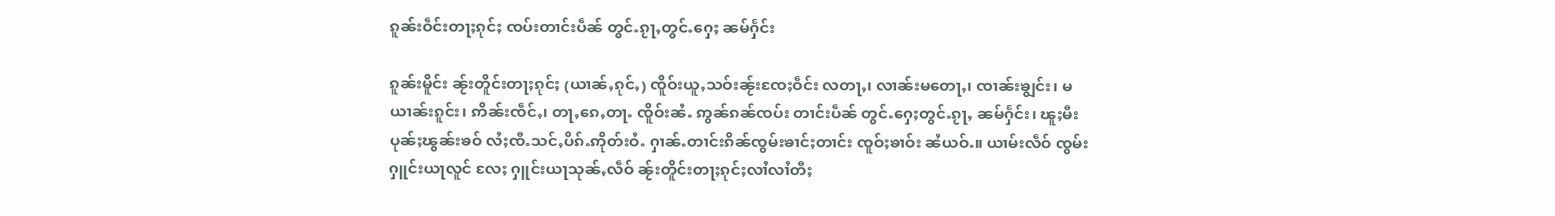ၵူၼ်းဝဵင်းတႃႈၵုင်ႈ ၸပ်းတၢင်းပဵၼ် တွင်ႉၵႂႃႇတွင်ႉႁေႈ ၼမ်ႁႅင်း

ၵူၼ်းမိူင်း ၼႂ်းတိူင်းတႃႈၵုင်ႈ (ယၢၼ်ႇၵုင်ႇ) ၸိူဝ်းယူႇသဝ်းၼႂ်းၸႄႈဝဵင်း လတႃႇ၊ လၢၼ်းမတေႃႇ၊ ၸၢၼ်းၶျွင်း၊ မယၢၼ်းၵူင်း၊ ဢိၼ်းၸဵင်ႇ၊ တႃႇၵေႇတႃႉ ၸိူဝ်းၼႆႉ ဢွၼ်ၵၼ်ၸပ်း တၢင်းပဵၼ် တွင်ႉႁေႈတွင်ႉၵႂႃႇ ၼမ်ႁႅင်း၊ ၽူႈမီးပုၼ်ႈၽွၼ်းၶဝ် လႆႈၸီႉသင်ႇပိၵ်ႉဢိုတ်းဝႆႉ ႁၢၼ်ႉတၢင်းၵိၼ်ၸွမ်းၶၢင်ႈတၢင်း ၸူဝ်ႈၶၢဝ်း ၼႆယဝ်ႉ။ ယၢမ်းလဵဝ် ၸွမ်းႁူင်းယႃလူင် လႄႈ ႁူင်းယႃသုၼ်ႇလဵဝ် ၼႂ်းတိူင်းတႃႈၵုင်ႈလၢႆလၢႆတီႈ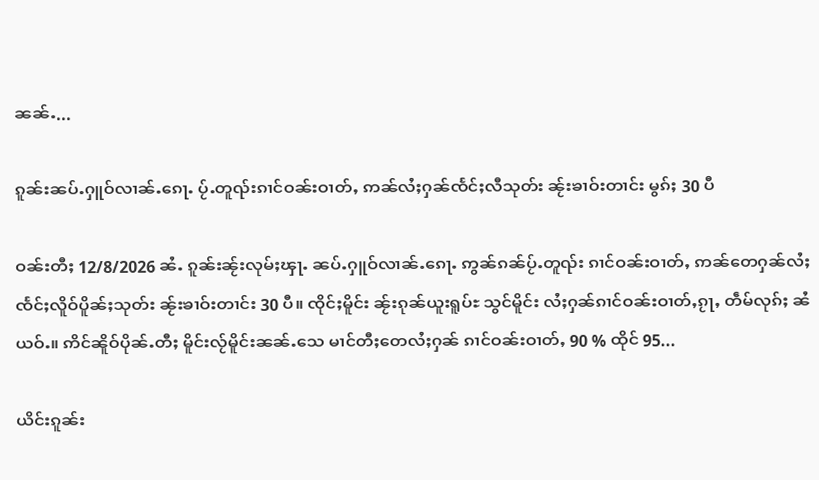ၼၼ်ႉ...

ၵူၼ်းၼပ်ႉႁူဝ်လၢၼ်ႉၵေႃႉ ပႂ်ႉတူၺ်းၵၢင်ဝၼ်းဝၢတ်ႇ ဢၼ်လႆႈႁၼ်ၸႅင်ႈလီသုတ်း ၼႂ်းၶၢဝ်းတၢင်း မွၵ်ႈ 30 ပီ

ဝၼ်းတီႈ 12/8/2026 ၼႆႉ ၵူၼ်းၼႂ်းလုမ်ႈၾႃႉ ၼပ်ႉႁူဝ်လၢၼ်ႉၵေႃႉ ဢွၼ်ၵၼ်ပႂ်ႉတူၺ်း ၵၢင်ဝၼ်းဝၢတ်ႇ ဢၼ်တေႁၼ်လႆႈၸႅင်ႈလိူဝ်ပိူၼ်ႈသုတ်း ၼႂ်းၶၢဝ်းတၢင်း 30 ပီ။ ၸိုင်ႈမိူင်း ၼႂ်းၵုၼ်ယူးရူပ်ႊ သွင်မိူင်း လႆႈႁၼ်ၵၢင်ဝၼ်းဝၢတ်ႇၵႂႃႇ တဵမ်လုၵ်ႈ ၼႆယဝ်ႉ။ ဢိင်ၼိူဝ်ပိုၼ်ႉတီႈ မိူင်းလႂ်မိူင်းၼၼ်ႉသေ မၢင်တီႈတေလႆႈႁၼ် ၵၢင်ဝၼ်းဝၢတ်ႇ 90 % ထိုင် 95...

ယိင်းၵူၼ်း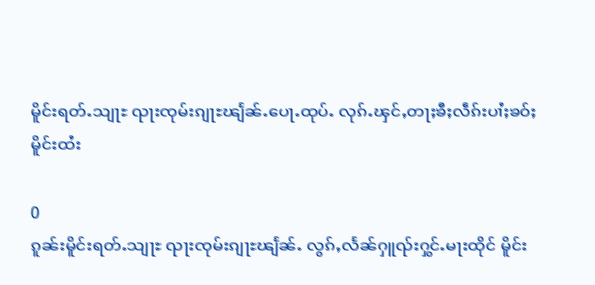မိူင်းရတ်ႉသျႃႊ ၺႃးၸုမ်းၵျႃႊၽျႅၼ်ႉပေႃႉထုပ်ႉ လုၵ်ႉၾင်ႇတႃႈၶီႈလဵၵ်းပၢႆႈၶဝ်ႈ မိူင်းထႆး

0
ၵူၼ်းမိူင်းရတ်ႉသျႃႊ ၺႃးၸုမ်းၵျႃႊၽျႅၼ်ႉ လွၵ်ႇလႅၼ်ႁူၺ်းႁွင်ႉမႃးထိုင် မိူင်း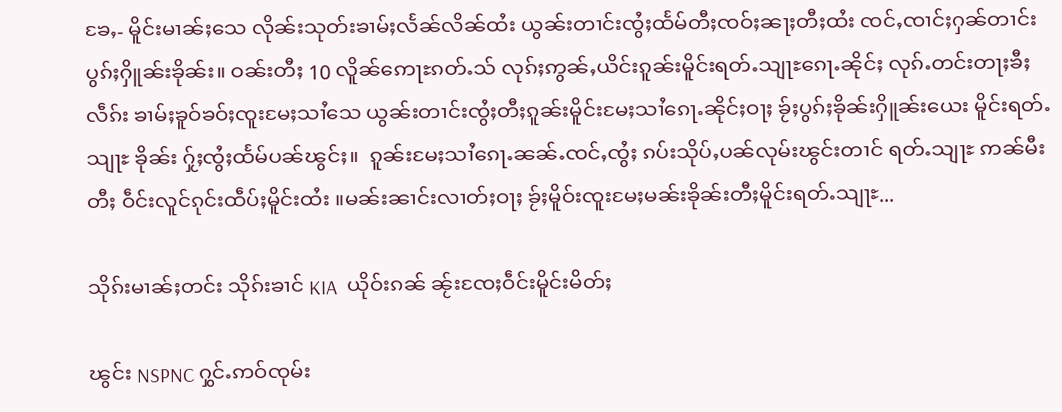ၶႄႇ- မိူင်းမၢၼ်ႈသေ လိုၼ်းသုတ်းၶၢမ်ႈလႅၼ်လိၼ်ထႆး ယွၼ်းတၢင်းၸွႆႈထႅမ်တီႈၸဝ်ႈၼႃႈတီႈထႆး ၸင်ႇၸၢင်ႈႁၼ်တၢင်းပွၵ်ႈႁိူၼ်းၶိုၼ်း။ ဝၼ်းတီႈ 10 လိူၼ်ဢေႃႊၵတ်ႉသ် လုၵ်ႈဢွၼ်ႇယိင်းၵူၼ်းမိူင်းရတ်ႉသျႃႊၵေႃႉၼိုင်ႈ လုၵ်ႉတင်းတႃႈၶီႈလဵၵ်း ၶၢမ်ႈၶူဝ်ၶဝ်ႈၸူးမႄႈသၢႆသေ ယွၼ်းတၢင်းၸွႆႈတီႈၵူၼ်းမိူင်းမႄႈသၢႆၵေႃႉၼိုင်ႈဝႃႈ ၶႂ်ႈပွၵ်ႈၶိုၼ်းႁိူၼ်းယေး မိူင်းရတ်ႉသျႃႊ ၶိုၼ်း ႁႂ်ႈၸွႆႈထႅမ်ပၼ်ၽွင်ႈ။  ၵူၼ်းမႄႈသၢႆၵေႃႉၼၼ်ႉၸင်ႇၸွႆႈ ၵပ်းသိုပ်ႇပၼ်လုမ်းၽွင်းတၢင် ရတ်ႉသျႃႊ ဢၼ်မီးတီႈ ဝဵင်းလူင်ၵုင်းထဵပ်ႈမိူင်းထႆး ။မၼ်းၼၢင်းလၢတ်ႈဝႃႈ ၶႂ်ႈမိူဝ်းၸူးမႄႈမၼ်းၶိုၼ်းတီႈမိူင်းရတ်ႉသျႃႊ...

သိုၵ်းမၢၼ်ႈတင်း သိုၵ်းၶၢင် KIA  ယိုဝ်းၵၼ် ၼႂ်းၸႄႈဝဵင်းမိူင်းမိတ်ႈ

ၽွင်း NSPNC ႁွင်ႉဢဝ်ၸုမ်း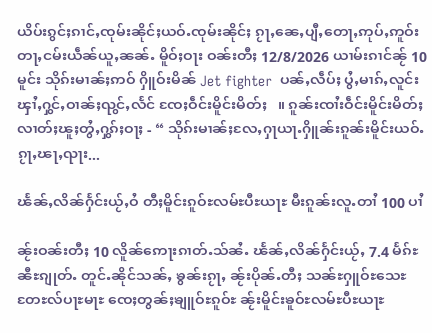ယိပ်းၵွင်ႈၵၢင်ႇၸုမ်းၼိုင်ႈယဝ်ႉၸုမ်းၼိုင်ႈ ၵႂႃႇၼေႇပျီႇတေႃႇဢုပ်ႇဢူဝ်းတႃႇငမ်းယဵၼ်ယူႇၼၼ်ႉ မိူဝ်ႈဝႃး ဝၼ်းတီႈ 12/8/2026 ယၢမ်းၵၢင်ၼႂ် 10 မူင်း သိုၵ်းမၢၼ်ႈဢဝ် ႁိူဝ်းမိၼ် Jet fighter  ပၼ်ႇလဵပ်ႈ ပွႆႇမၢၵ်ႇလူင်း ၾၢႆႇႁွင်ႇဝၢၼ်ႈၺွင်ႇလႅင် ၸႄႈဝဵင်းမိူင်းမိတ်ႈ   ။ ၵူၼ်းၸၢႆးဝဵင်းမိူင်းမိတ်ႈ လၢတ်ႈၽူႈတွႆႇႁွၵ်ႈဝႃႈ - “ သိုၵ်းမၢၼ်ႈလႄႇႁႃယႃႉႁိူၼ်းၵူၼ်းမိူင်းယဝ်ႉ ၵႂႃႇၽႃႇၺႃး...

ၽႅၼ်ႇလိၼ်ႁႅင်းယႂ်ႇဝႆ တီႈမိူင်းၵူဝ်ႊလမ်ႊပီႊယႃႊ မီးၵူၼ်းလူႉတၢႆ 100 ပၢႆ

ၼႂ်းဝၼ်းတီႈ 10 လိူၼ်ဢေႃးၵၢတ်ႉသ်ၼႆႉ ၽႅၼ်ႇလိၼ်ႁႅင်းယႂ်ႇ 7.4 မႅၵ်ႊၼီႊၵျုတ်ႉ တူင်ႉၼိုင်သၼ်ႇ ၶွၼ်းၵႂႃႇ ၼႂ်းပိုၼ်ႉတီႈ သၼ်ႊႁူဝ်ႊသေႊတႄႊလ်ပႃႊမႃႊ ၸေႈတွၼ်ႈၶျူဝ်ႊၵူဝ်ႊ ၼႂ်းမိူင်းၶူဝ်ႊလမ်ႊပီႊယႃႊ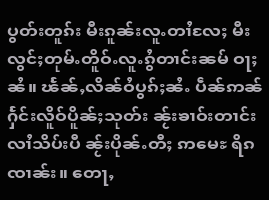ပွတ်းတူၵ်း မီးၵူၼ်းလူႉတၢႆလႄႈ မီးလွင်ႈတုမ်ႉတိူဝ်ႉလူႉၵွႆတၢင်းၼမ် ဝႃႈၼႆ။ ၽႅၼ်ႇလိၼ်ဝႆပွၵ်ႈၼႆႉ ပဵၼ်ဢၼ်ႁႅင်းလိူဝ်ပိူၼ်ႈသုတ်း ၼႂ်းၶၢဝ်းတၢင်းလၢႆသိပ်းပီ ၼႂ်းပိုၼ်ႉတီႈ ဢမေႊ ရိၵၸၢၼ်း။ တေႃႇ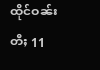ထိုင်ဝၼ်းတီႈ 11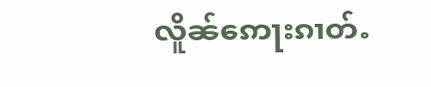လိူၼ်ဢေႃးၵၢတ်ႉ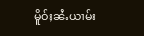မိူဝ်ႈၼႆႉယၢမ်း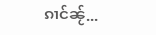ၵၢင်ၼႂ်...